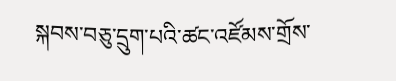སྐབས་བཅུ་དྲུག་པའི་ཚང་འཛོམས་གྲོས་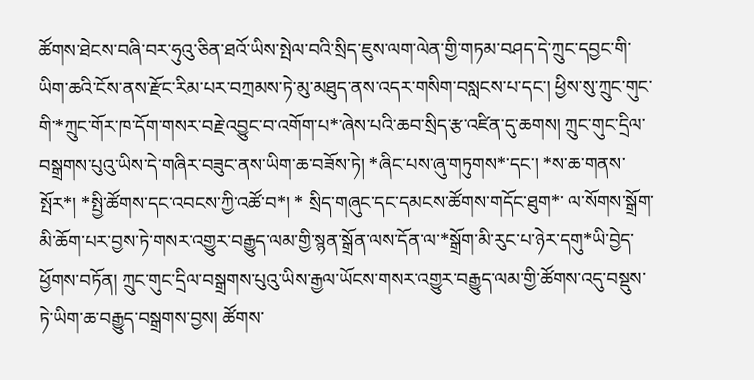ཚོགས་ཐེངས་བཞི་བར་ཧུའུ་ཅིན་ཐའོ་ཡིས་སྤེལ་བའི་སྲིད་ཇུས་ལག་ལེན་གྱི་གཏམ་བཤད་དེ་ཀྲུང་དབྱང་གི་ཡིག་ཆའི་ངོས་ནས་རྫོང་རིམ་པར་བཀྲམས་ཏེ་མུ་མཐུད་ནས་འདར་གསིག་བསླངས་པ་དང་། ཕྱིས་སུ་ཀྲུང་གུང་གི་*ཀྲུང་གོར་ཁ་དོག་གསར་བརྗེ་འབྱུང་བ་འགོག་པ*་ཞེས་པའི་ཆབ་སྲིད་རྩ་འཛིན་དུ་ཆགས། ཀྲུང་གུང་དྲིལ་བསྒྲགས་པུའུ་ཡིས་དེ་གཞིར་བཟུང་ནས་ཡིག་ཆ་བཟོས་ཏེ། *ཞིང་པས་ཞུ་གཏུགས*་དང་། *ས་ཆ་གནས་སྤོར*། *སྤྱི་ཚོགས་དང་འབངས་ཀྱི་འཚོ་བ*། * སྲིད་གཞུང་དང་དམངས་ཚོགས་གདོང་ཐུག*་ ལ་སོགས་སྒྲོག་མི་ཆོག་པར་བྱས་ཏེ་གསར་འགྱུར་བརྒྱུད་ལམ་གྱི་སྙན་སྒྲོན་ལས་དོན་ལ་*སྒྲོག་མི་རུང་པ་ཉེར་དགུ*ཡི་བྱེད་ཕྱོགས་བཏོན། ཀྲུང་གུང་དྲིལ་བསྒྲགས་པུའུ་ཡིས་རྒྱལ་ཡོངས་གསར་འགྱུར་བརྒྱུད་ལམ་གྱི་ཚོགས་འདུ་བསྡུས་ཏེ་ཡིག་ཆ་བརྒྱུད་བསྒྲགས་བྱས། ཚོགས་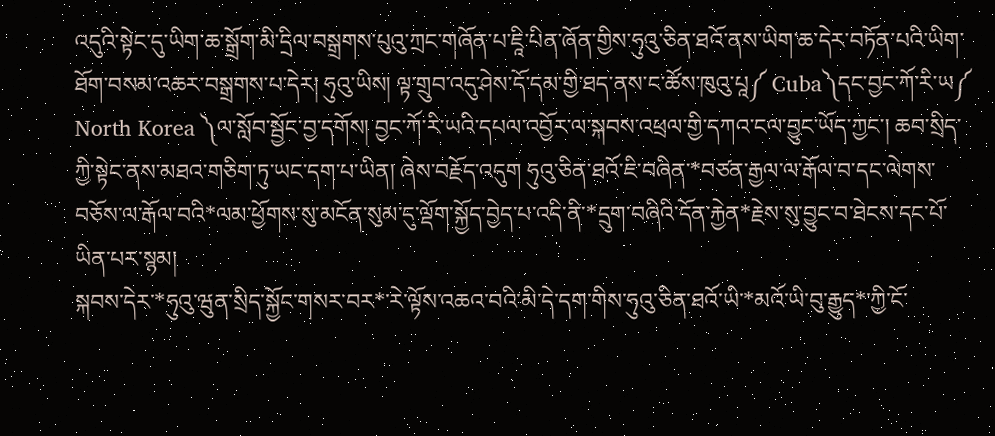འདུའི་སྟེང་དུ་ཡིག་ཆ་སྒྲོག་མི་དྲིལ་བསྒྲགས་པུའུ་ཀྲང་གཞོན་པ་ཇཱི་པིན་ཞོན་གྱིས་ཧུའུ་ཅིན་ཐའོ་ནས་ཡིག་ཆ་དེར་བཏོན་པའི་ཡིག་ཐོག་བསམ་འཆར་བསྒྲགས་པ་དེར། ཧུའུ་ཡིས། ལྟ་གྲུབ་འདུ་ཤེས་དོ་དམ་གྱི་ཐད་ནས་ང་ཚོས་ཁུའུ་པཱ༼ Cuba༽དང་བྱང་ཀོ་རི་ཡ༼ North Korea ༽ལ་སློབ་སྦྱོང་བྱ་དགོས། བྱང་ཀོ་རི་ཡའི་དཔལ་འབྱོར་ལ་སྐབས་འཕྲལ་གྱི་དཀའ་ངལ་བྱུང་ཡོད་ཀྱང་། ཆབ་སྲིད་ཀྱི་སྟེང་ནས་མཐའ་གཅིག་ཏུ་ཡང་དག་པ་ཡིན། ཞེས་བརྗོད་འདུག ཧུའུ་ཅིན་ཐའོ་ཇི་བཞིན་*བཙན་རྒྱལ་ལ་རྒོལ་བ་དང་ལེགས་བཅོས་ལ་རྒོལ་བའི*ལམ་ཕྱོགས་སུ་མངོན་སུམ་དུ་ལྡོག་སྐྱོད་བྱེད་པ་འདི་ནི་*དྲུག་བཞིའི་དོན་རྐྱེན*རྗེས་སུ་བྱུང་བ་ཐེངས་དང་པོ་ཡིན་པར་སྙམ།
སྐབས་དེར་*ཧུའུ་ཝུན་སྲིད་སྐྱོང་གསར་བར*་རེ་ལྟོས་འཆའ་བའི་མི་དེ་དག་གིས་ཧུའུ་ཅིན་ཐའོ་ཡི་*མའོ་ཡི་བུ་རྒྱུད*་ཀྱི་ངོ་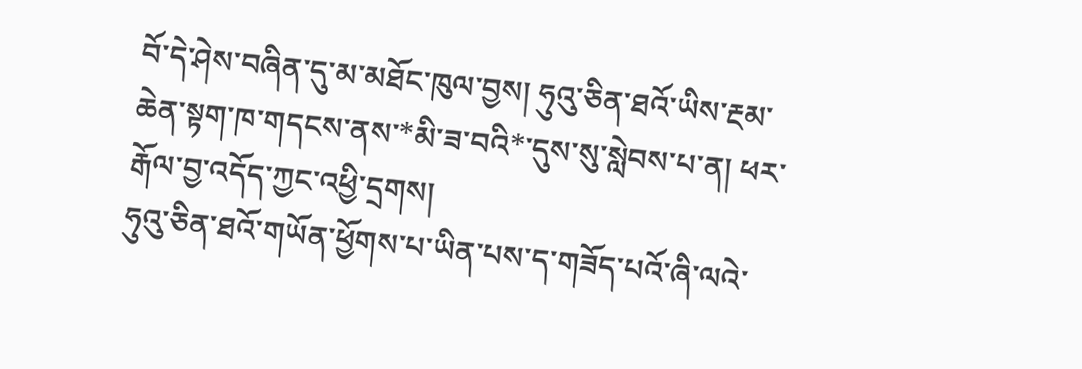བོ་དེ་ཤེས་བཞིན་དུ་མ་མཐོང་ཁུལ་བྱས། ཧུའུ་ཅིན་ཐའོ་ཡིས་རྔམ་ཆེན་སྟག་ཁ་གདངས་ནས་*མི་ཟ་བའི*་དུས་སུ་སླེབས་པ་ན། ཕར་རྒོལ་བྱ་འདོད་ཀྱང་འཕྱི་དྲགས།
ཧུའུ་ཅིན་ཐའོ་གཡོན་ཕྱོགས་པ་ཡིན་པས་ད་གཟོད་པའོ་ཞི་ལའེ་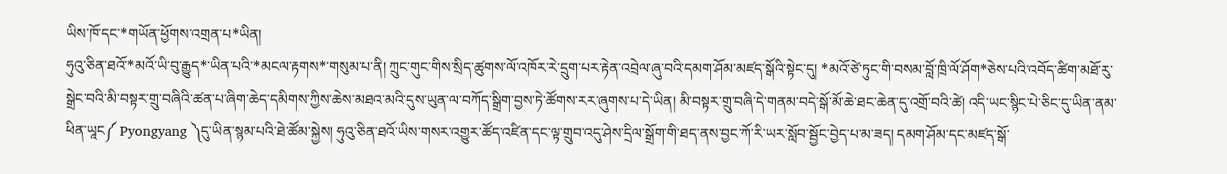ཡིས་ཁོ་དང་*གཡོན་ཕྱོགས་འགྲན་པ*ཡིན།
ཧུའུ་ཅིན་ཐའོ་*མའོ་ཡི་བུ་རྒྱུད*་ཡིན་པའི་*མངལ་རྟགས*་གསུམ་པ་ནི། ཀྲུང་གུང་གིས་སྲིད་ཚུགས་ལོ་འཁོར་རེ་དྲུག་པར་རྟེན་འབྲེལ་ཞུ་བའི་དམག་ཤོམ་མཛད་སྒོའི་སྟེང་དུ། *མའོ་ཙེ་ཏུང་གི་བསམ་བློ་ཁྲི་ལོ་ཤོག*ཅེས་པའི་འབོད་ཚིག་མཐོ་རུ་སྒྲེང་བའི་མི་བསྟར་གྲུ་བཞིའི་ཚན་པ་ཞིག་ཆེད་དམིགས་ཀྱིས་ཆེས་མཐའ་མའི་དུས་ཡུན་ལ་བཀོད་སྒྲིག་བྱས་ཏེ་ཚོགས་རར་ཞུགས་པ་དེ་ཡིན། མི་བསྟར་གྲུ་བཞི་དེ་གནམ་བདེ་སྒོ་མོ་ཆེ་ཐང་ཆེན་དུ་འགྲོ་བའི་ཚེ། འདི་ཡང་སྙིང་པེ་ཅིང་དུ་ཡིན་ནམ་ཕིན་ཡཱང༼ Pyongyang ༽དུ་ཡིན་སྙམ་པའི་ཐེ་ཚོམ་སྐྱེས། ཧུའུ་ཅིན་ཐའོ་ཡིས་གསར་འགྱུར་ཚོད་འཛིན་དང་ལྟ་གྲུབ་འདུ་ཤེས་དྲིལ་སྒྲོག་གི་ཐད་ནས་བྱང་ཀོ་རི་ཡར་སློབ་སྦྱོང་བྱེད་པ་མ་ཟད། དམག་ཤོམ་དང་མཛད་སྒོ་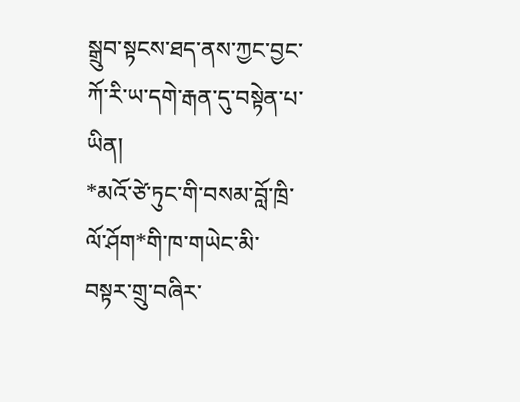སྒྲུབ་སྟངས་ཐད་ནས་ཀྱང་བྱང་ཀོ་རི་ཡ་དགེ་རྒན་དུ་བསྟེན་པ་ཡིན།
*མའོ་ཙེ་ཏུང་གི་བསམ་བློ་ཁྲི་ལོ་ཤོག*གི་ཁ་གཡེང་མི་བསྟར་གྲུ་བཞིར་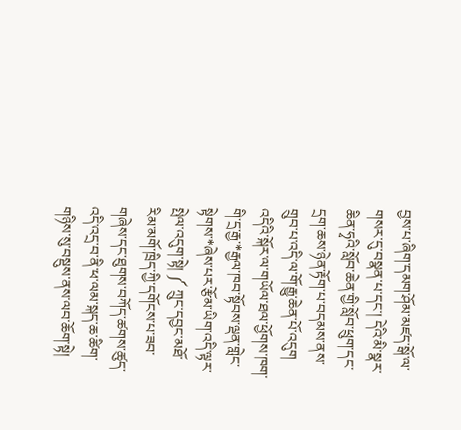བྱས་པ་ཞིག་དམག་ཤོམ་མཛད་སྒོ་ལ་གསར་དུ་བསྣན་པ་དང་། དེའི་མི་སྣར་ཆིན་ཧྭའི་སློབ་ཆེན་གྱི་སློབ་ཕྲུག་དང་དྲག་ཆས་ཉེན་རྟོག་པ་བདམས་ནས་གྲུབ་པ་འདི་ལ་གོ་རྒྱུ་ཆེན་པོ་འདུག འདིའི་སྐོར་ལ་གཡོལ་ཐལ་ཕྱོགས་ཁག་གི་དྲ་རྒྱ་*རྒྱལ་ཁབ་སྟོབས་ལྡན་གླེང་སྟེགས་*ཞེས་པར་རྩོམ་ཡིག་འདི་ལྟར་སྤེལ་འདུག་སྟེ། ༼ ཀྲུང་དབྱང་མཐོ་རིམ་མགོ་ཁྲིད་ཀྱི་དགོངས་པ་ཟབ་གཞེས་དང་ཐུགས་བཀོད་ཚགས་ཚུད་འདི་འདྲ་བ་ནི་ཕ་ལམ་སྐད་ཆ་ཚིག་གཉིས་སུ་བསྡུས་ནས་ལབ་ཆོག་སྟེ།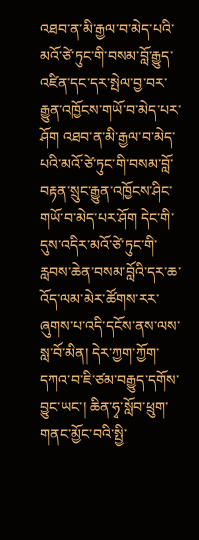འཐབ་ན་མི་རྒྱལ་བ་མེད་པའི་མའོ་ཙེ་ཏུང་གི་བསམ་བློ་རྒྱུད་འཛིན་དང་དར་སྤེལ་བྱ་བར་རྒྱུན་འཁྱོངས་གཡོ་བ་མེད་པར་ཤོག འཐབ་ན་མི་རྒྱལ་བ་མེད་པའི་མའོ་ཙེ་ཏུང་གི་བསམ་བློ་བརྟན་སྲུང་རྒྱུན་འཁྱོངས་ཤིང་གཡོ་བ་མེད་པར་ཤོག དེང་གི་དུས་འདིར་མའོ་ཙེ་ཏུང་གི་རླབས་ཆེན་བསམ་བློའི་དར་ཆ་འོད་ལམ་མེར་ཚོགས་རར་ཞུགས་པ་འདི་དངོས་ནས་ལས་སླ་བོ་མིན། དེར་ཀྱག་ཀྱོག་དཀའ་བ་ཇི་ཙམ་བརྒྱུད་དགོས་བྱུང་ཡང་། ཆིན་ཧྭ་སློབ་ཕྲུག་གནང་མྱོང་བའི་སྤྱི་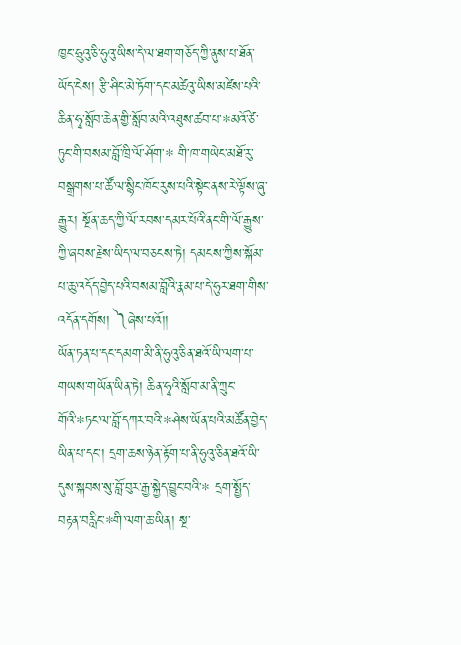ཁྱང་ཧྲུའུ་ཅི་ཧུའུ་ཡིས་དེ་ལ་ཐག་གཅོད་ཀྱི་ནུས་པ་ཐོན་ཡོད་ངེས། རྩི་ཤིང་མེ་ཏོག་དང་མཚེའུ་ཡིས་མཛེས་པའི་ཆིན་ཧྭ་སློབ་ཆེན་གྱི་སློབ་མའི་འཐུས་ཚབ་པ་*མའོ་ཙེ་ཏུང་གི་བསམ་བློ་ཁྲི་ལོ་ཤོག་* གི་ཁ་གཡེང་མཐོ་རུ་བསྒྲགས་པ་ཚོ་ལ་སྙིང་ཁོང་རུས་པའི་སྟེང་ནས་རེ་ལྟོས་ཞུ་རྒྱུར། སྔོན་ཆད་ཀྱི་ལོ་རབས་དམར་པོའི་ནང་གི་ལོ་རྒྱུས་ཀྱི་ཞབས་རྗེས་ཡིད་ལ་བཅངས་ཏེ། དམངས་ཀྱིས་སྐོམ་པ་ཆུ་འདོད་བྱེད་པའི་བསམ་བློའི་རྣམ་པ་དེ་ཧུར་ཐག་གིས་འདོན་དགོས། ༽ཞེས་པའོ།།
ཡོན་ཏན་པ་དང་དམག་མི་ནི་ཧུའུ་ཅིན་ཐའོ་ཡི་ལག་པ་གཡས་གཡོན་ཡིན་ཏེ། ཆིན་ཧྭའི་སློབ་མ་ནི་ཀྲུང་གོའི་*ཏང་ལ་བློ་དཀར་བའི་*ཤེས་ཡོན་པའི་མཚོན་བྱེད་ཡིན་པ་དང་། དྲག་ཆས་ཉེན་རྟོག་པ་ནི་ཧུའུ་ཅིན་ཐའོ་ཡི་དུས་སྐབས་སུ་བློ་བུར་རྒྱ་སྐྱེད་བྱུང་བའི་* དྲག་སྤྱོད་བརྟན་བརླིང་*གི་ལག་ཆ་ཡིན། སྔ་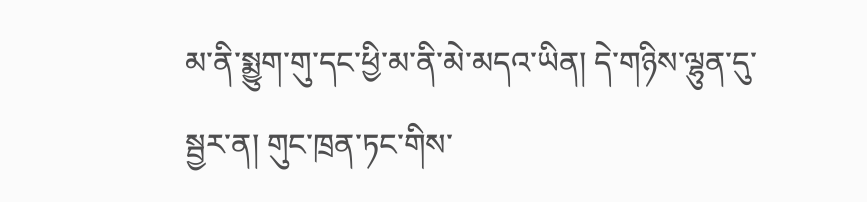མ་ནི་སྨྱུག་གུ་དང་ཕྱི་མ་ནི་མེ་མདའ་ཡིན། དེ་གཉིས་ལྷུན་དུ་སྦྱར་ན། གུང་ཁྲན་ཏང་གིས་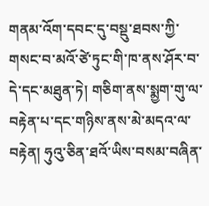གནམ་འོག་དབང་དུ་བསྡུ་ཐབས་ཀྱི་གསང་བ་མའོ་ཙེ་ཏུང་གི་ཁ་ནས་ཤོར་བ་དེ་དང་མཐུན་ཏེ། གཅིག་ནས་སྨྱག་གུ་ལ་བརྟེན་པ་དང་གཉིས་ནས་མེ་མདའ་ལ་བརྟེན། ཧུའུ་ཅིན་ཐའོ་ཡིས་བསམ་བཞིན་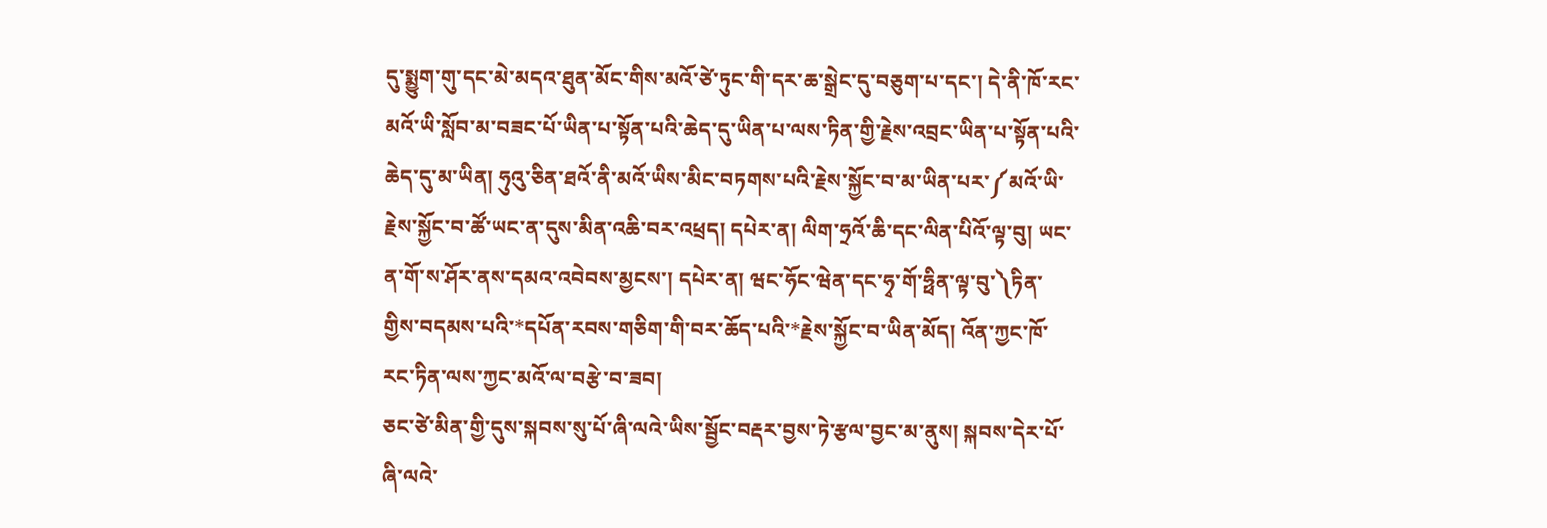དུ་སྨྱུག་གུ་དང་མེ་མདའ་ཐུན་མོང་གིས་མའོ་ཙེ་ཏུང་གི་དར་ཆ་སྒྲེང་དུ་བཅུག་པ་དང་། དེ་ནི་ཁོ་རང་མའོ་ཡི་སློབ་མ་བཟང་པོ་ཡིན་པ་སྟོན་པའི་ཆེད་དུ་ཡིན་པ་ལས་ཏིན་གྱི་རྗེས་འབྲང་ཡིན་པ་སྟོན་པའི་ཆེད་དུ་མ་ཡིན། ཧུའུ་ཅིན་ཐའོ་ནི་མའོ་ཡིས་མིང་བཏགས་པའི་རྗེས་སྐྱོང་བ་མ་ཡིན་པར་༼མའོ་ཡི་རྗེས་སྐྱོང་བ་ཚོ་ཡང་ན་དུས་མིན་འཆི་བར་འཕྲད། དཔེར་ན། ལིག་ཧྲའོ་ཆི་དང་ལིན་པིའོ་ལྟ་བུ། ཡང་ན་གོ་ས་ཤོར་ནས་དམའ་འབེབས་མྱངས་། དཔེར་ན། ཝང་ཧོང་ཝེན་དང་ཧྭ་གོ་ཧྥིན་ལྟ་བུ་༽ཏིན་གྱིས་བདམས་པའི་*དཔོན་རབས་གཅིག་གི་བར་ཆོད་པའི་*རྗེས་སྐྱོང་བ་ཡིན་མོད། འོན་ཀྱང་ཁོ་རང་ཏིན་ལས་ཀྱང་མའོ་ལ་བརྩེ་བ་ཟབ།
ཅང་ཙེ་མིན་གྱི་དུས་སྐབས་སུ་པོ་ཞི་ལའེ་ཡིས་སྦྱོང་བརྡར་བྱས་ཏེ་རྩལ་བྱང་མ་ནུས། སྐབས་དེར་པོ་ཞི་ལའེ་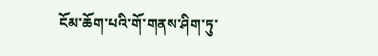ངོམ་ཆོག་པའི་གོ་གནས་ཤིག་ཏུ་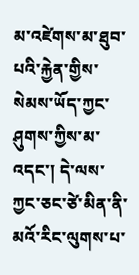མ་འཛེགས་མ་ཐུབ་པའི་རྐྱེན་གྱིས་སེམས་ཡོད་ཀྱང་ཤུགས་ཀྱིས་མ་འདང་། དེ་ལས་ཀྱང་ཅང་ཙེ་མིན་ནི་མའོ་རིང་ལུགས་པ་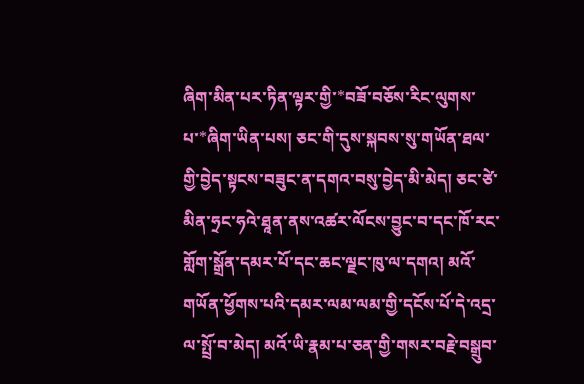ཞིག་མིན་པར་ཏིན་ལྟར་གྱི་*བཟོ་བཅོས་རིང་ལུགས་པ་*ཞིག་ཡིན་པས། ཅང་གི་དུས་སྐབས་སུ་གཡོན་ཐལ་གྱི་བྱེད་སྟངས་བཟུང་ན་དགའ་བསུ་བྱེད་མི་མེད། ཅང་ཙེ་མིན་ཧྲང་ཧའེ་ཐཱན་ནས་འཚར་ལོངས་བྱུང་བ་དང་ཁོ་རང་གློག་སྒྲོན་དམར་པོ་དང་ཆང་ལྗང་ཁུ་ལ་དགའ། མའོ་གཡོན་ཕྱོགས་པའི་དམར་ལམ་ལམ་གྱི་དངོས་པོ་དེ་འདྲ་ལ་སྤྲོ་བ་མེད། མའོ་ཡི་རྣམ་པ་ཅན་གྱི་གསར་བརྗེ་བསྒྲུབ་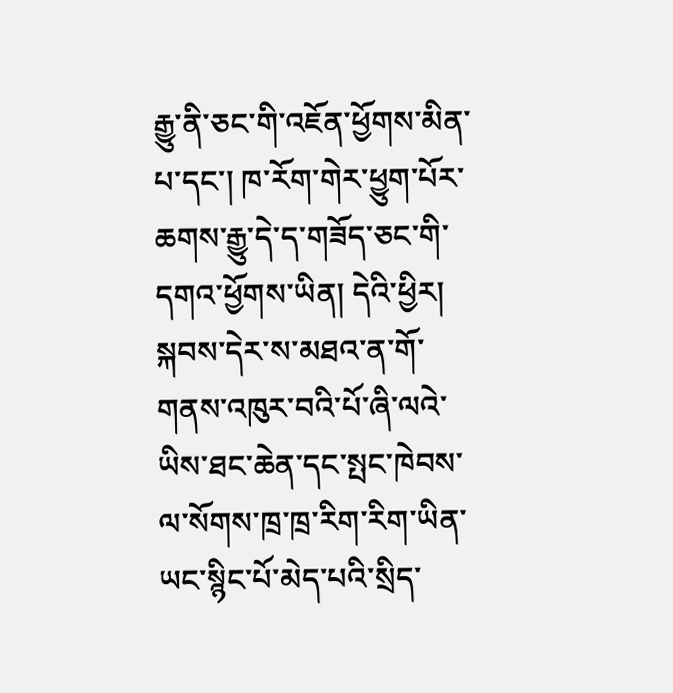རྒྱུ་ནི་ཅང་གི་འཇོན་ཕྱོགས་མིན་པ་དང་། ཁ་རོག་གེར་ཕྱུག་པོར་ཆགས་རྒྱུ་དེ་ད་གཟོད་ཅང་གི་དགའ་ཕྱོགས་ཡིན། དེའི་ཕྱིར། སྐབས་དེར་ས་མཐའ་ན་གོ་གནས་འཁུར་བའི་པོ་ཞི་ལའེ་ཡིས་ཐང་ཆེན་དང་སྤང་ཁེབས་ལ་སོགས་ཁྲ་ཁྲ་རིག་རིག་ཡིན་ཡང་སྙིང་པོ་མེད་པའི་སྲིད་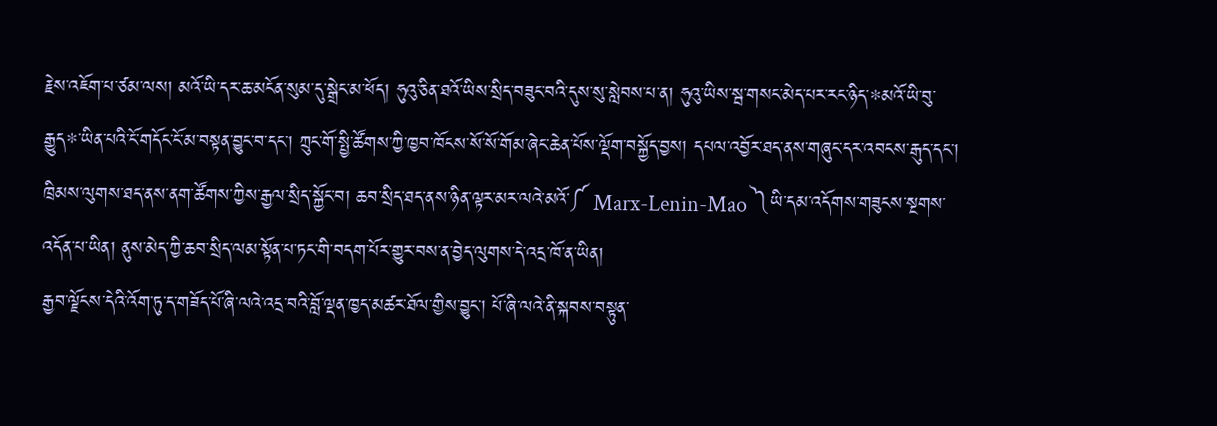རྗེས་འཇོག་པ་ཙམ་ལས། མའོ་ཡི་དར་ཆ་མངོན་སུམ་དུ་སྒྲེང་མ་ཕོད། ཧུའུ་ཅིན་ཐའོ་ཡིས་སྲིད་བཟུང་བའི་དུས་སུ་སླེབས་པ་ན། ཧུའུ་ཡིས་སྦ་གསང་མེད་པར་རང་ཉིད་*མའོ་ཡི་བུ་རྒྱུད*་ཡིན་པའི་ངོ་གདོང་ངོ་མ་བསྟན་བྱུང་བ་དང་། ཀྲུང་གོ་སྤྱི་ཚོགས་ཀྱི་ཁྱབ་ཁོངས་སོ་སོ་གོམ་ཞེང་ཆེན་པོས་ལྡོག་བསྐྱོད་བྱས། དཔལ་འབྱོར་ཐད་ནས་གཞུང་དར་འབངས་རྒུད་དང་། ཁྲིམས་ལུགས་ཐད་ནས་ནག་ཚོགས་ཀྱིས་རྒྱལ་སྲིད་སྐྱོང་བ། ཆབ་སྲིད་ཐད་ནས་ཉིན་ལྟར་མར་ལའེ་མའོ་༼ Marx-Lenin-Mao ༽ཡི་དམ་འདོགས་གཟུངས་སྔགས་འདོན་པ་ཡིན། ནུས་མེད་ཀྱི་ཆབ་སྲིད་ལམ་སྟོན་པ་ཏང་གི་བདག་པོར་གྱུར་བས་ན་བྱེད་ལུགས་དེ་འདྲ་ཁོ་ན་ཡིན།
རྒྱབ་ལྗོངས་དེའི་འོག་ཏུ་ད་གཟོད་པོ་ཞི་ལའེ་འདྲ་བའི་བློ་ལྡན་ཁྱད་མཚར་ཐོལ་གྱིས་བྱུང་། པོ་ཞི་ལའེ་ནི་སྐབས་བསྟུན་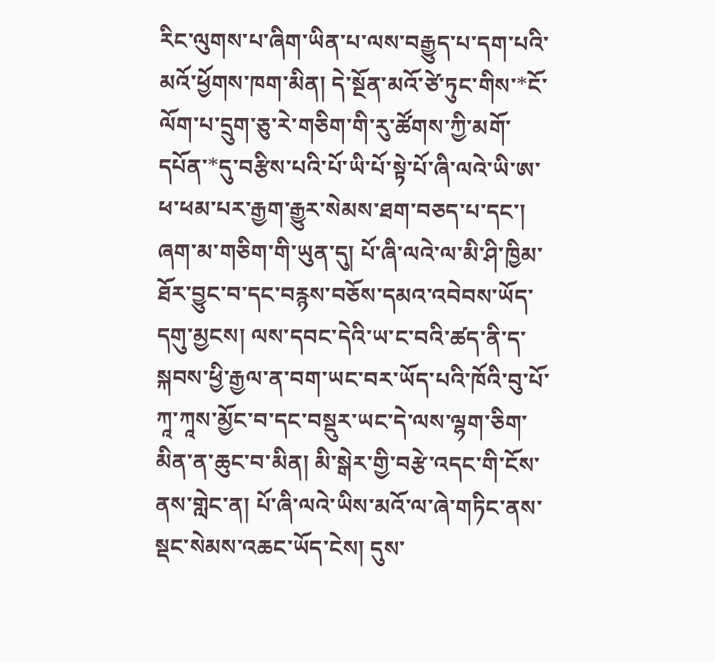རིང་ལུགས་པ་ཞིག་ཡིན་པ་ལས་བརྒྱུད་པ་དག་པའི་མའོ་ཕྱོགས་ཁག་མིན། དེ་སྔོན་མའོ་ཙེ་ཏུང་གིས་*ངོ་ལོག་པ་དྲུག་ཅུ་རེ་གཅིག་གི་རུ་ཚོགས་ཀྱི་མགོ་དཔོན་*དུ་བརྩིས་པའི་པོ་ཡི་པོ་སྟེ་པོ་ཞི་ལའེ་ཡི་ཨ་ཕ་ཕམ་པར་རྒྱག་རྒྱུར་སེམས་ཐག་བཅད་པ་དང་། ཞག་མ་གཅིག་གི་ཡུན་དུ། པོ་ཞི་ལའེ་ལ་མི་ཤི་ཁྱིམ་ཐོར་བྱུང་བ་དང་བརྙས་བཅོས་དམའ་འབེབས་ཡོད་དགུ་མྱངས། ལས་དབང་དེའི་ཡ་ང་བའི་ཚད་ནི་ད་སྐབས་ཕྱི་རྒྱལ་ན་བག་ཡང་བར་ཡོད་པའི་ཁོའི་བུ་པོ་ཀཱ་ཀཱས་མྱོང་བ་དང་བསྡུར་ཡང་དེ་ལས་ལྷག་ཅིག་མིན་ན་ཆུང་བ་མིན། མི་སྒེར་གྱི་བརྩེ་འདང་གི་ངོས་ནས་གླེང་ན། པོ་ཞི་ལའེ་ཡིས་མའོ་ལ་ཞེ་གཏིང་ནས་སྡང་སེམས་འཆང་ཡོད་ངེས། དུས་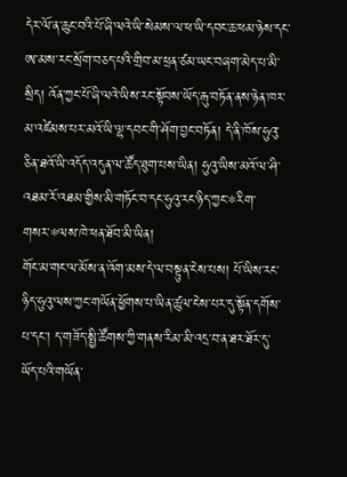དེར་ལོ་ན་ཆུང་བའི་པོ་ཞི་ལའེ་ཡི་སེམས་ལ་ཕ་ཡི་དབང་ཆ་ཕམ་ཉེས་དང་ཨ་མས་རང་སྲོག་བཅད་པའི་གྲིབ་མ་ཕྲན་ཙམ་ཡང་བཞག་མེད་པ་མི་སྲིད། འོན་ཀྱང་པོ་ཞི་ལའེ་ཡིས་རང་སྟོབས་ཡོད་རྒུ་བཏོན་ནས་ཉེན་ཁར་མ་འཛེམས་པར་མའོ་ཡི་ལྷ་དབང་གི་ཤོག་བྱང་བཏོན། དེ་ནི་ཁོས་ཧུའུ་ཅིན་ཐའོ་ཡི་འདོད་འདུན་ལ་ཚོད་ཐུག་པས་ཡིན། ཧུའུ་ཡིས་མའོ་ལ་ཤི་འཐམ་རོ་འཐམ་གྱིས་མི་གཏོང་བ་དང་ཧུའུ་རང་ཉིད་ཀྱང་*རིག་གསར་*ལས་ཁེ་ཕན་ཐོབ་མི་ཡིན།
གོང་མ་གང་ལ་མོས་ན་འོག་མས་དེ་ལ་བསྟུན་ངེས་པས། པོ་ཡིས་རང་ཉིད་ཧུའུ་ལས་ཀྱང་གཡོན་ཕྱོགས་པ་ཡིན་ཚུལ་ངེས་པར་དུ་སྟོན་དགོས་པ་དང་། ད་གཟོད་སྤྱི་ཚོགས་ཀྱི་གནས་རིམ་མི་འདྲ་བ་ན་ཐར་ཐོར་དུ་ཡོད་པའི་གཡོན་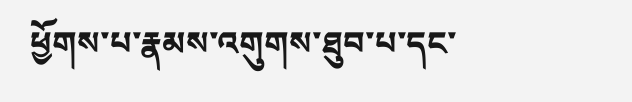ཕྱོགས་པ་རྣམས་འགུགས་ཐུབ་པ་དང་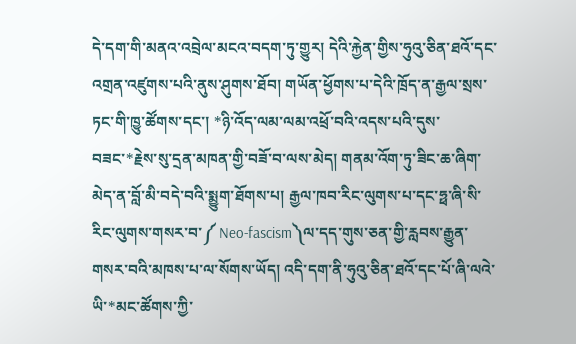དེ་དག་གི་མནའ་འབྲེལ་མངའ་བདག་ཏུ་གྱུར། དེའི་རྐྱེན་གྱིས་ཧུའུ་ཅིན་ཐའོ་དང་འགྲན་འཛུགས་པའི་ནུས་ཤུགས་ཐོབ། གཡོན་ཕྱོགས་པ་དེའི་ཁྲོད་ན་རྒྱལ་སྲས་ཏང་གི་ཁྱུ་ཚོགས་དང་། *ཉི་འོད་ལམ་ལམ་འཕྲོ་བའི་འདས་པའི་དུས་བཟང་*རྗེས་སུ་དྲན་མཁན་གྱི་བཟོ་བ་ལས་མེད། གནམ་འོག་ཏུ་ཟིང་ཆ་ཞིག་མེད་ན་བློ་མི་བདེ་བའི་སྨྱུག་ཐོགས་པ། རྒྱལ་ཁབ་རིང་ལུགས་པ་དང་ཧྥ་ཞི་སི་རིང་ལུགས་གསར་བ་༼ Neo-fascism༽ལ་དད་གུས་ཅན་གྱི་རླབས་རྒྱུན་གསར་བའི་མཁས་པ་ལ་སོགས་ཡོད། འདི་དག་ནི་ཧུའུ་ཅིན་ཐའོ་དང་པོ་ཞི་ལའེ་ཡི་*མང་ཚོགས་ཀྱི་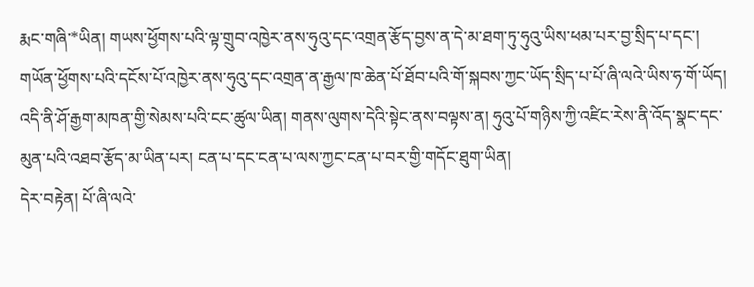རྨང་གཞི་*ཡིན། གཡས་ཕྱོགས་པའི་ལྟ་གྲུབ་འཁྱེར་ནས་ཧུའུ་དང་འགྲན་རྩོད་བྱས་ན་དེ་མ་ཐག་ཏུ་ཧུའུ་ཡིས་ཕམ་པར་བྱ་སྲིད་པ་དང་། གཡོན་ཕྱོགས་པའི་དངོས་པོ་འཁྱེར་ནས་ཧུའུ་དང་འགྲན་ན་རྒྱལ་ཁ་ཆེན་པོ་ཐོབ་པའི་གོ་སྐབས་ཀྱང་ཡོད་སྲིད་པ་པོ་ཞི་ལའེ་ཡིས་ཧ་གོ་ཡོད། འདི་ནི་ཤོ་རྒྱག་མཁན་གྱི་སེམས་པའི་ངང་ཚུལ་ཡིན། གནས་ལུགས་དེའི་སྟེང་ནས་བལྟས་ན། ཧུའུ་པོ་གཉིས་ཀྱི་འཛིང་རེས་ནི་འོད་སྣང་དང་མུན་པའི་འཐབ་རྩོད་མ་ཡིན་པར། ངན་པ་དང་ངན་པ་ལས་ཀྱང་ངན་པ་བར་གྱི་གདོང་ཐུག་ཡིན།
དེར་བརྟེན། པོ་ཞི་ལའེ་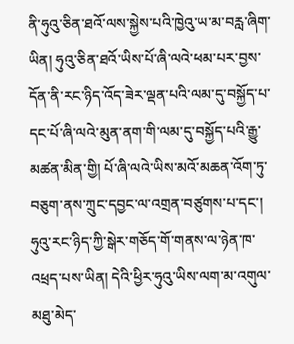ནི་ཧུའུ་ཅིན་ཐའོ་ལས་སྐྱེས་པའི་ཁྱེའུ་ཡ་མ་བརླ་ཞིག་ཡིན། ཧུའུ་ཅིན་ཐའོ་ཡིས་པོ་ཞི་ལའེ་ཕམ་པར་བྱས་དོན་ནི་རང་ཉིད་འོད་ཟེར་ལྡན་པའི་ལམ་དུ་བསྐྱོད་པ་དང་པོ་ཞི་ལའེ་མུན་ནག་གི་ལམ་དུ་བསྐྱོད་པའི་རྒྱུ་མཚན་མིན་གྱི། པོ་ཞི་ལའེ་ཡིས་མའོ་མཆན་འོག་ཏུ་བཅུག་ནས་ཀྲུང་དབྱང་ལ་འགྲན་བཙུགས་པ་དང་། ཧུའུ་རང་ཉིད་ཀྱི་སྒེར་གཅོད་གོ་གནས་ལ་ཉེན་ཁ་འཕྲད་པས་ཡིན། དེའི་ཕྱིར་ཧུའུ་ཡིས་ལག་མ་འགུལ་མཐུ་མེད་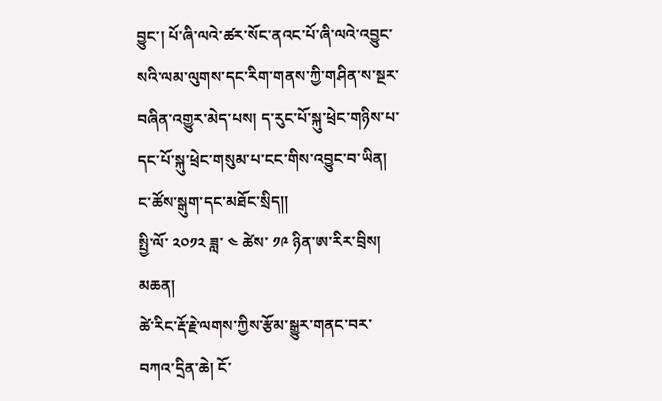བྱུང་། པོ་ཞི་ལའེ་ཚར་སོང་ནའང་པོ་ཞི་ལའེ་འབྱུང་སའི་ལམ་ལུགས་དང་རིག་གནས་ཀྱི་གཤིན་ས་སྔར་བཞིན་འགྱུར་མེད་པས། ད་རུང་པོ་སྐུ་ཕྲེང་གཉིས་པ་དང་པོ་སྐུ་ཕྲེང་གསུམ་པ་ངང་གིས་འབྱུང་བ་ཡིན། ང་ཚོས་སྒུག་དང་མཐོང་སྲིད།།
སྤྱི་ལོ་ ༢༠༡༢ ཟླ་ ༤ ཚེས་ ༡༩ ཉིན་ཨ་རིར་བྲིས།
མཆན།
ཚེ་རིང་རྡོ་རྗེ་ལགས་ཀྱིས་རྩོམ་སྒྱུར་གནང་བར་བཀའ་དྲིན་ཆེ། ངོ་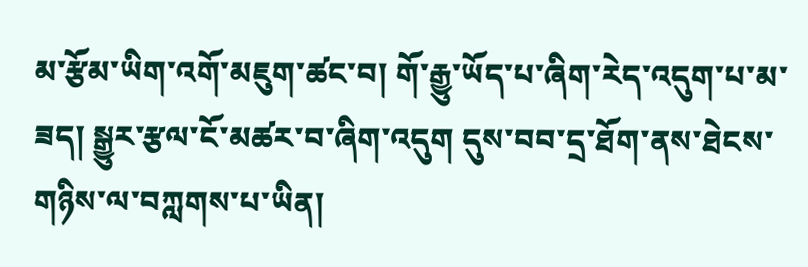མ་རྩོམ་ཡིག་འགོ་མཇུག་ཚང་བ། གོ་རྒྱུ་ཡོད་པ་ཞིག་རེད་འདུག་པ་མ་ཟད། སྒྱུར་རྩལ་ངོ་མཚར་བ་ཞིག་འདུག དུས་བབ་དྲ་ཐོག་ནས་ཐེངས་གཉིས་ལ་བཀླགས་པ་ཡིན།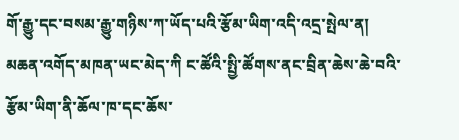གོ་རྒྱུ་དང་བསམ་རྒྱུ་གཉིས་ཀ་ཡོད་པའི་རྩོམ་ཡིག་འདི་འདྲ་སྤེལ་ན། མཆན་འགོད་མཁན་ཡང་མེད་ཀི ང་ཚོའི་སྤྱི་ཚོགས་ནང་བྲིན་ཆེས་ཆེ་བའི་རྩོམ་ཡིག་ནི་ཆོལ་ཁ་དང་ཆོས་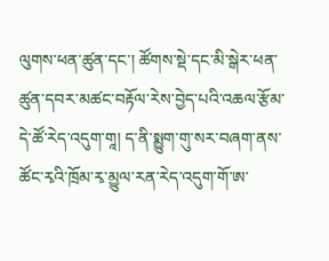ལུགས་ཕན་ཚུན་དང་། ཚོགས་སྡེ་དང་མི་སྒེར་ཕན་ཚུན་དབར་མཚང་བརྟོལ་རེས་བྱེད་པའི་འཆལ་རྩོམ་དེ་ཚོ་རེད་འདུག་གཱ། ད་ནི་སྨྱུག་གུ་སར་བཞག་ནས་ཚོང་རྭའི་ཁྲོམ་རྭ་མྱུལ་རན་རེད་འདུག་གོ་ཨ་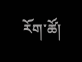རོག་ཚོ།